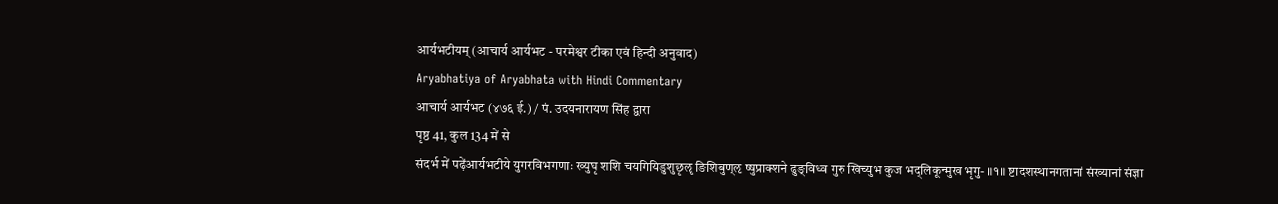आर्यभटीयम् (आचार्य आर्यभट - परमेश्वर टीका एवं हिन्दी अनुवाद)
Aryabhatiya of Aryabhata with Hindi Commentary
आचार्य आर्यभट (४७६ ई.) / पं. उदयनारायण सिंह द्वारा
पृष्ठ 41, कुल 134 में से
संदर्भ में पढ़ेंआर्यभटीये युगरविभगणाः ख्युघृ शशि चयगियिडुशुछृॡ ङिशिबुण्ऌ ष्षुप्राक्शने ढुङ्विध्व गुरु खिच्युभ कुज भद्लिकून्मुख भृगु- ॥१॥ ष्टादशस्थानगतानां संख्यानां संज्ञा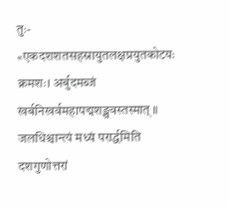तुः- «एकदशशतसहस्रायुतलक्षप्रयुतकोटयः क्रमशः। अर्बुदमब्जं खर्बनिखर्वमहापद्मशङ्खवस्तस्मात् ॥ जलधिश्चान्त्यं मध्यं परार्द्धमिति दशगुणोत्तरां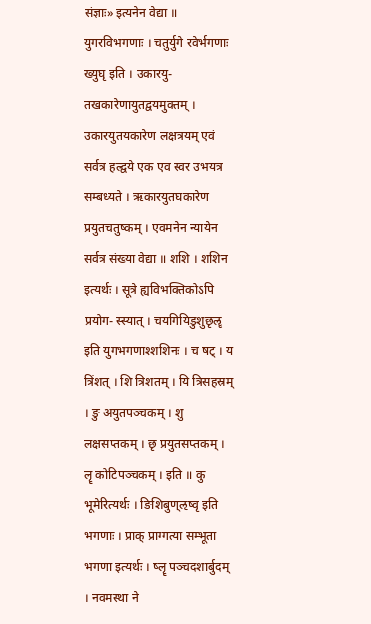संज्ञाः» इत्यनेन वेद्या ॥ युगरविभगणाः । चतुर्युगे रवेर्भगणाः ख्युघृ इति । उकारयु- तखकारेणायुतद्वयमुक्तम् । उकारयुतयकारेण लक्षत्रयम् एवं सर्वत्र हल्द्वये एक एव स्वर उभयत्र सम्बध्यते । ऋकारयुतघकारेण प्रयुतचतुष्कम् । एवमनेन न्यायेन सर्वत्र संख्या वेद्या ॥ शशि । शशिन इत्यर्थः । सूत्रे ह्यविभक्तिकोऽपि प्रयोग- स्स्यात् । चयगियिडुशुछृॡ इति युगभगणाश्शशिनः । च षट् । य त्रिंशत् । शि त्रिशतम् । यि त्रिसहस्रम् । ङु अयुतपञ्चकम् । शु लक्षसप्तकम् । छृ प्रयुतसप्तकम् । लॄ कोटिपञ्चकम् । इति ॥ कु भूमेरित्यर्थः । ङिशिबुण्ऌष्वृ इति भगणाः । प्राक् प्राग्गत्या सम्भूता भगणा इत्यर्थः । ष्लॄ पञ्चदशार्बुदम् । नवमस्था ने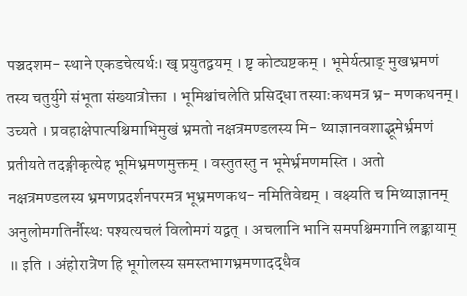पञ्चदशम- स्थाने एकडचेत्यर्थः। खृ प्रयुतद्वयम् । ष्टृ कोट्यष्टकम् । भूमेर्यत्प्राङ् मुखभ्रमणं तस्य चतुर्युगे संभूता संख्यात्रोक्ता । भूमिश्चांचलेति प्रसिद्धा तस्याःकथमत्र भ्र- मणकथनम्। उच्यते । प्रवहाक्षेपात्पश्चिमाभिमुखं भ्रमतो नक्षत्रमण्डलस्य मि- थ्याज्ञानवशाद्भूमेर्भ्रमणं प्रतीयते तदङ्गीकृत्येह भूमिभ्रमणमुक्तम् । वस्तुतस्तु न भूमेर्भ्रमणमस्ति । अतो नक्षत्रमण्डलस्य भ्रमणप्रदर्शनपरमत्र भूभ्रमणकथ- नमितिवेद्यम् । वक्ष्यति च मिथ्याज्ञानम् अनुलोमगतिर्नौस्थः पश्यत्यचलं विलोमगं यद्वत् । अचलानि भानि समपश्चिमगानि लङ्कायाम् ॥ इति । अंहोरात्रेण हि भूगोलस्य समस्तभागभ्रमणादद्धैव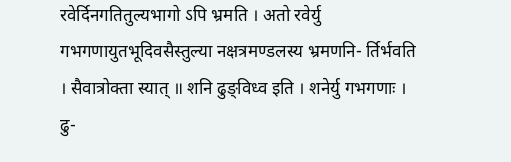रवेर्दिनगतितुल्यभागो ऽपि भ्रमति । अतो रवेर्यु गभगणायुतभूदिवसैस्तुल्या नक्षत्रमण्डलस्य भ्रमणनि- र्तिर्भवति । सैवात्रोक्ता स्यात् ॥ शनि ढुङ्विध्व इति । शनेर्यु गभगणाः । ढु-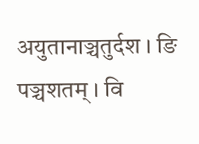अयुतानाञ्चतुर्दश । ङि पञ्चशतम् । वि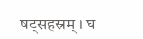षट्सहस्रम् । घ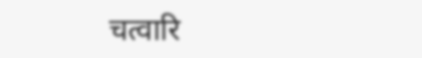चत्वारि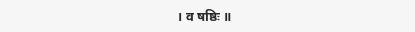। व षष्ठिः ॥